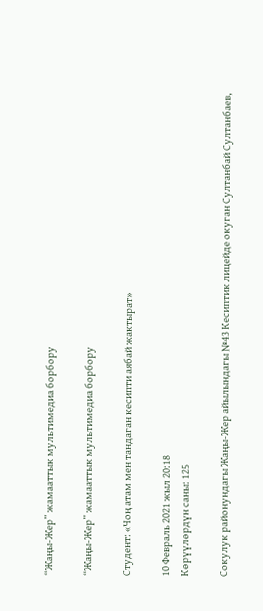“Жаңы-Жер” жамааттык мультимедиа борбору

“Жаңы-Жер” жамааттык мультимедиа борбору

Студент: «Чоң атам мен тандаган кесипти аябай жактырат»

10 Февраль 2021 жыл 20:18
Көрүүлөрдүн саны: 125

Сокулук районундагы Жаңы-Жер айылындагы №43 Кесиптик лицейде окуган Султанбай Султанбаев,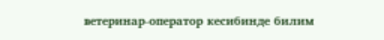ветеринар-оператор кесибинде билим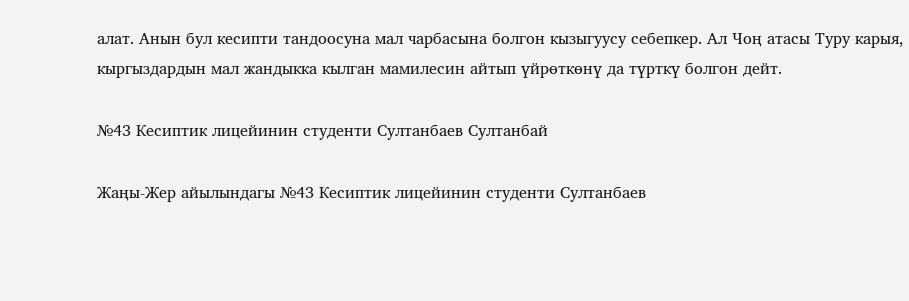алат. Анын бул кесипти тандоосуна мал чарбасына болгон кызыгуусу себепкер. Ал Чоң атасы Туру карыя, кыргыздардын мал жандыкка кылган мамилесин айтып үйрөткөнү да түрткү болгон дейт.

№43 Кесиптик лицейинин студенти Султанбаев Султанбай

Жаңы-Жер айылындагы №43 Кесиптик лицейинин студенти Султанбаев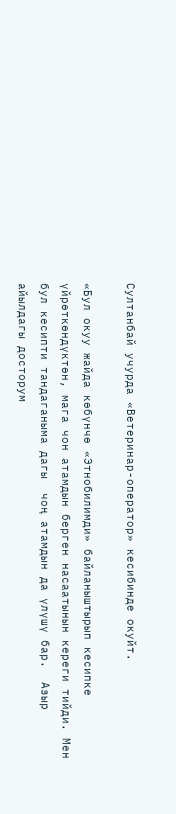Султанбай учурда «Ветеринар-оператор» кесибинде окуйт.

«Бул окуу жайда көбүнчө «Этнобилимди» байланыштырып кесипке үйрөткөндүктөн, мага чон атамдын берген насаатынын кереги тийди. Мен бул кесипти тандаганыма дагы  чоң атамдын да үлүшү бар.  Азыр айылдагы досторум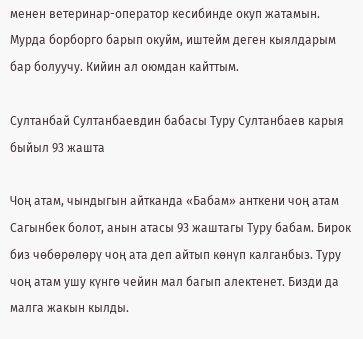менен ветеринар-оператор кесибинде окуп жатамын. Мурда борборго барып окуйм, иштейм деген кыялдарым бар болуучу. Кийин ал оюмдан кайттым.

Султанбай Султанбаевдин бабасы Туру Султанбаев карыя быйыл 93 жашта

Чоң атам, чындыгын айтканда «Бабам» анткени чоң атам Сагынбек болот, анын атасы 93 жаштагы Туру бабам. Бирок биз чөбөрөлөрү чоң ата деп айтып көнүп калганбыз. Туру чоң атам ушу күнгө чейин мал багып алектенет. Бизди да малга жакын кылды.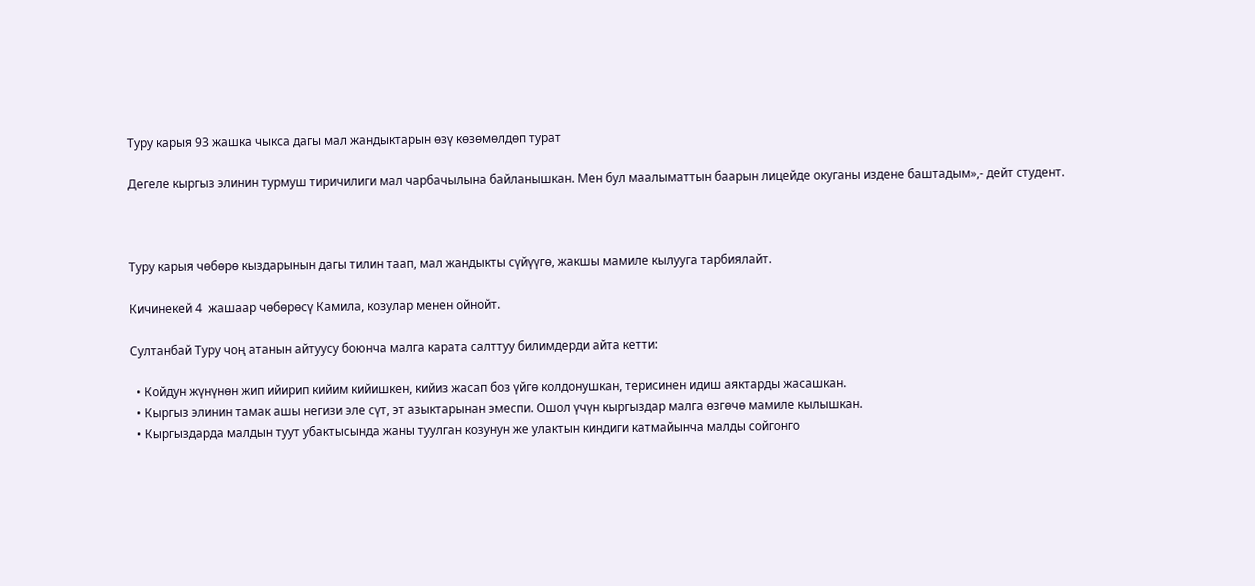Туру карыя 93 жашка чыкса дагы мал жандыктарын өзү көзөмөлдөп турат

Дегеле кыргыз элинин турмуш тиричилиги мал чарбачылына байланышкан. Мен бул маалыматтын баарын лицейде окуганы издене баштадым»,- дейт студент.



Туру карыя чөбөрө кыздарынын дагы тилин таап, мал жандыкты сүйүүгө, жакшы мамиле кылууга тарбиялайт.

Кичинекей 4  жашаар чөбөрөсү Камила, козулар менен ойнойт.

Султанбай Туру чоң атанын айтуусу боюнча малга карата салттуу билимдерди айта кетти:

  • Койдун жүнүнөн жип ийирип кийим кийишкен, кийиз жасап боз үйгө колдонушкан, терисинен идиш аяктарды жасашкан.
  • Кыргыз элинин тамак ашы негизи эле сүт, эт азыктарынан эмеспи. Ошол үчүн кыргыздар малга өзгөчө мамиле кылышкан.
  • Кыргыздарда малдын туут убактысында жаны туулган козунун же улактын киндиги катмайынча малды сойгонго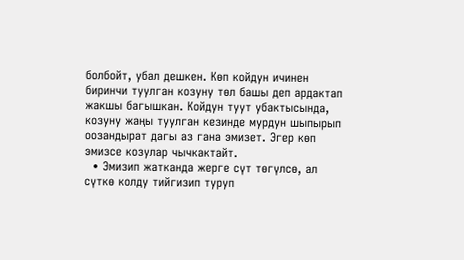болбойт, убал дешкен. Көп койдун ичинен биринчи туулган козуну төл башы деп ардактап жакшы багышкан. Койдун туут убактысында, козуну жаңы туулган кезинде мурдун шыпырып оозандырат дагы аз гана эмизет. Эгер көп эмизсе козулар чычкактайт.
  • Эмизип жатканда жерге сүт төгүлсө, ал сүткө колду тийгизип туруп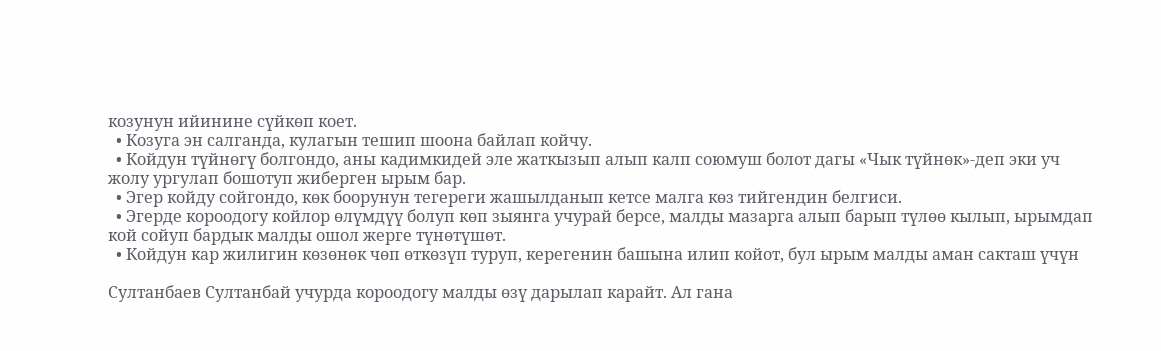козунун ийинине сүйкөп коет.
  • Козуга эн салганда, кулагын тешип шоона байлап койчу.
  • Койдун түйнөгү болгондо, аны кадимкидей эле жаткызып алып калп союмуш болот дагы «Чык түйнөк»-деп эки уч жолу ургулап бошотуп жиберген ырым бар.
  • Эгер койду сойгондо, көк боорунун тегереги жашылданып кетсе малга көз тийгендин белгиси.
  • Эгерде короодогу койлор өлүмдүү болуп көп зыянга учурай берсе, малды мазарга алып барып түлөө кылып, ырымдап кой сойуп бардык малды ошол жерге түнөтүшөт.
  • Койдун кар жилигин көзөнөк чөп өткөзүп туруп, керегенин башына илип койот, бул ырым малды аман сакташ үчүн

Султанбаев Султанбай учурда короодогу малды өзү дарылап карайт. Ал гана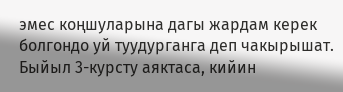эмес коңшуларына дагы жардам керек болгондо уй туудурганга деп чакырышат.  Быйыл 3-курсту аяктаса, кийин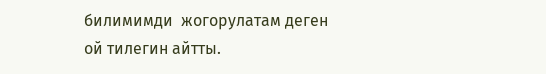билимимди  жогорулатам деген ой тилегин айтты.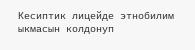Кесиптик лицейде этнобилим ыкмасын колдонуп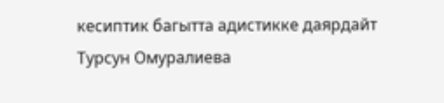кесиптик багытта адистикке даярдайт
Турсун Омуралиева